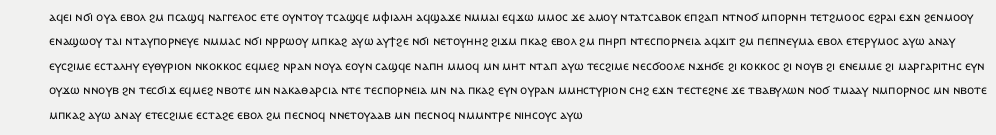ⲁϥⲉⲓ ⲛϭⲓ ⲟⲩⲁ ⲉⲃⲟⲗ ϩⲙ ⲡⲥⲁϣϥ ⲛⲁⲅⲅⲉⲗⲟⲥ ⲉⲧⲉ ⲟⲩⲛⲧⲟⲩ ⲧⲥⲁϣϥⲉ ⲙⲫⲓⲁⲗⲏ ⲁϥϣⲁϫⲉ ⲛⲙⲙⲁⲓ ⲉϥϫⲱ ⲙⲙⲟⲥ ϫⲉ ⲁⲙⲟⲩ ⲛⲧⲁⲧⲥⲁⲃⲟⲕ ⲉⲡϩⲁⲡ ⲛⲧⲛⲟϭ ⲙⲡⲟⲣⲛⲏ ⲧⲉⲧϩⲙⲟⲟⲥ ⲉϩⲣⲁⲓ ⲉϫⲛ ϩⲉⲛⲙⲟⲟⲩ ⲉⲛⲁϣⲱⲟⲩ ⲧⲁⲓ ⲛⲧⲁⲩⲡⲟⲣⲛⲉⲩⲉ ⲛⲙⲙⲁⲥ ⲛϭⲓ ⲛⲣⲣⲱⲟⲩ ⲙⲡⲕⲁϩ ⲁⲩⲱ ⲁⲩϯϩⲉ ⲛϭⲓ ⲛⲉⲧⲟⲩⲏⲏϩ ϩⲓϫⲙ ⲡⲕⲁϩ ⲉⲃⲟⲗ ϩⲙ ⲡⲏⲣⲡ ⲛⲧⲉⲥⲡⲟⲣⲛⲉⲓⲁ ⲁϥϫⲓⲧ ϩⲙ ⲡⲉⲡⲛⲉⲩⲙⲁ ⲉⲃⲟⲗ ⲉⲧⲉⲣⲩⲙⲟⲥ ⲁⲩⲱ ⲁⲛⲁⲩ ⲉⲩⲥϩⲓⲙⲉ ⲉⲥⲧⲁⲗⲏⲩ ⲉⲩⲑⲩⲣⲓⲟⲛ ⲛⲕⲟⲕⲕⲟⲥ ⲉϥⲙⲉϩ ⲛⲣⲁⲛ ⲛⲟⲩⲁ ⲉⲟⲩⲛ ⲥⲁϣϥⲉ ⲛⲁⲡⲏ ⲙⲙⲟϥ ⲙⲛ ⲙⲏⲧ ⲛⲧⲁⲡ ⲁⲩⲱ ⲧⲉⲥϩⲓⲙⲉ ⲛⲉⲥϭⲟⲟⲗⲉ ⲛϫⲏϭⲉ ϩⲓ ⲕⲟⲕⲕⲟⲥ ϩⲓ ⲛⲟⲩⲃ ϩⲓ ⲉⲛⲉⲙⲙⲉ ϩⲓ ⲙⲁⲣⲅⲁⲣⲓⲧⲏⲥ ⲉⲩⲛ ⲟⲩϫⲱ ⲛⲛⲟⲩⲃ ϩⲛ ⲧⲉⲥϭⲓϫ ⲉϥⲙⲉϩ ⲛⲃⲟⲧⲉ ⲙⲛ ⲛⲁⲕⲁⲑⲁⲣⲥⲓⲁ ⲛⲧⲉ ⲧⲉⲥⲡⲟⲣⲛⲉⲓⲁ ⲙⲛ ⲛⲁ ⲡⲕⲁϩ ⲉⲩⲛ ⲟⲩⲣⲁⲛ ⲙⲙⲏⲥⲧⲩⲣⲓⲟⲛ ⲥⲏϩ ⲉϫⲛ ⲧⲉⲥⲧⲉϩⲛⲉ ϫⲉ ⲧⲃⲁⲃⲩⲗⲱⲛ ⲛⲟϭ ⲧⲙⲁⲁⲩ ⲛⲙⲡⲟⲣⲛⲟⲥ ⲙⲛ ⲛⲃⲟⲧⲉ ⲙⲡⲕⲁϩ ⲁⲩⲱ ⲁⲛⲁⲩ ⲉⲧⲉⲥϩⲓⲙⲉ ⲉⲥⲧⲁϩⲉ ⲉⲃⲟⲗ ϩⲙ ⲡⲉⲥⲛⲟϥ ⲛⲛⲉⲧⲟⲩⲁⲁⲃ ⲙⲛ ⲡⲉⲥⲛⲟϥ ⲛⲙⲙⲛⲧⲣⲉ ⲛⲓⲏⲥⲟⲩⲥ ⲁⲩⲱ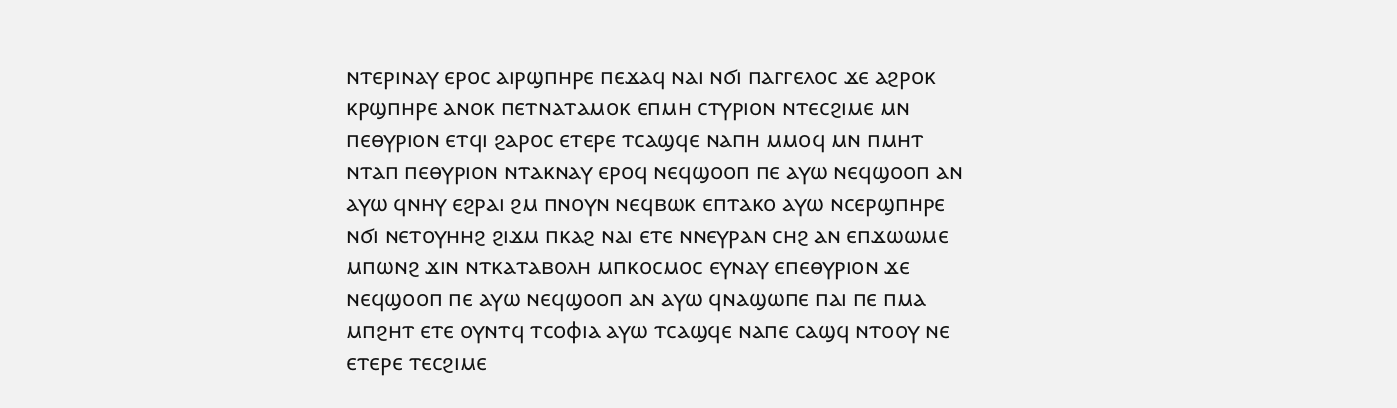ⲛⲧⲉⲣⲓⲛⲁⲩ ⲉⲣⲟⲥ ⲁⲓⲣϣⲡⲏⲣⲉ ⲡⲉϫⲁϥ ⲛⲁⲓ ⲛϭⲓ ⲡⲁⲅⲅⲉⲗⲟⲥ ϫⲉ ⲁϩⲣⲟⲕ ⲕⲣϣⲡⲏⲣⲉ ⲁⲛⲟⲕ ⲡⲉⲧⲛⲁⲧⲁⲙⲟⲕ ⲉⲡⲙⲏ ⲥⲧⲩⲣⲓⲟⲛ ⲛⲧⲉⲥϩⲓⲙⲉ ⲙⲛ ⲡⲉⲑⲩⲣⲓⲟⲛ ⲉⲧϥⲓ ϩⲁⲣⲟⲥ ⲉⲧⲉⲣⲉ ⲧⲥⲁϣϥⲉ ⲛⲁⲡⲏ ⲙⲙⲟϥ ⲙⲛ ⲡⲙⲏⲧ ⲛⲧⲁⲡ ⲡⲉⲑⲩⲣⲓⲟⲛ ⲛⲧⲁⲕⲛⲁⲩ ⲉⲣⲟϥ ⲛⲉϥϣⲟⲟⲡ ⲡⲉ ⲁⲩⲱ ⲛⲉϥϣⲟⲟⲡ ⲁⲛ ⲁⲩⲱ ϥⲛⲏⲩ ⲉϩⲣⲁⲓ ϩⲙ ⲡⲛⲟⲩⲛ ⲛⲉϥⲃⲱⲕ ⲉⲡⲧⲁⲕⲟ ⲁⲩⲱ ⲛⲥⲉⲣϣⲡⲏⲣⲉ ⲛϭⲓ ⲛⲉⲧⲟⲩⲏⲏϩ ϩⲓϫⲙ ⲡⲕⲁϩ ⲛⲁⲓ ⲉⲧⲉ ⲛⲛⲉⲩⲣⲁⲛ ⲥⲏϩ ⲁⲛ ⲉⲡϫⲱⲱⲙⲉ ⲙⲡⲱⲛϩ ϫⲓⲛ ⲛⲧⲕⲁⲧⲁⲃⲟⲗⲏ ⲙⲡⲕⲟⲥⲙⲟⲥ ⲉⲩⲛⲁⲩ ⲉⲡⲉⲑⲩⲣⲓⲟⲛ ϫⲉ ⲛⲉϥϣⲟⲟⲡ ⲡⲉ ⲁⲩⲱ ⲛⲉϥϣⲟⲟⲡ ⲁⲛ ⲁⲩⲱ ϥⲛⲁϣⲱⲡⲉ ⲡⲁⲓ ⲡⲉ ⲡⲙⲁ ⲙⲡϩⲏⲧ ⲉⲧⲉ ⲟⲩⲛⲧϥ ⲧⲥⲟⲫⲓⲁ ⲁⲩⲱ ⲧⲥⲁϣϥⲉ ⲛⲁⲡⲉ ⲥⲁϣϥ ⲛⲧⲟⲟⲩ ⲛⲉ ⲉⲧⲉⲣⲉ ⲧⲉⲥϩⲓⲙⲉ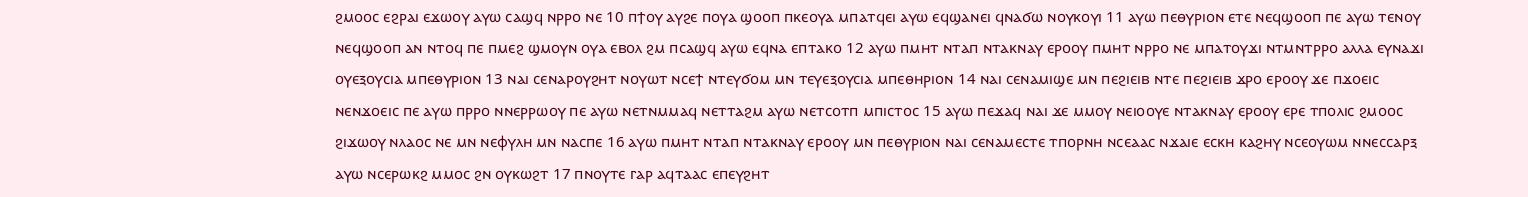ϩⲙⲟⲟⲥ ⲉϩⲣⲁⲓ ⲉϫⲱⲟⲩ ⲁⲩⲱ ⲥⲁϣϥ ⲛⲣⲣⲟ ⲛⲉ 10 ⲡϯⲟⲩ ⲁⲩϩⲉ ⲡⲟⲩⲁ ϣⲟⲟⲡ ⲡⲕⲉⲟⲩⲁ ⲙⲡⲁⲧϥⲉⲓ ⲁⲩⲱ ⲉϥϣⲁⲛⲉⲓ ϥⲛⲁϭⲱ ⲛⲟⲩⲕⲟⲩⲓ 11 ⲁⲩⲱ ⲡⲉⲑⲩⲣⲓⲟⲛ ⲉⲧⲉ ⲛⲉϥϣⲟⲟⲡ ⲡⲉ ⲁⲩⲱ ⲧⲉⲛⲟⲩ ⲛⲉϥϣⲟⲟⲡ ⲁⲛ ⲛⲧⲟϥ ⲡⲉ ⲡⲙⲉϩ ϣⲙⲟⲩⲛ ⲟⲩⲁ ⲉⲃⲟⲗ ϩⲙ ⲡⲥⲁϣϥ ⲁⲩⲱ ⲉϥⲛⲁ ⲉⲡⲧⲁⲕⲟ 12 ⲁⲩⲱ ⲡⲙⲏⲧ ⲛⲧⲁⲡ ⲛⲧⲁⲕⲛⲁⲩ ⲉⲣⲟⲟⲩ ⲡⲙⲏⲧ ⲛⲣⲣⲟ ⲛⲉ ⲙⲡⲁⲧⲟⲩϫⲓ ⲛⲧⲙⲛⲧⲣⲣⲟ ⲁⲗⲗⲁ ⲉⲩⲛⲁϫⲓ ⲟⲩⲉⲝⲟⲩⲥⲓⲁ ⲙⲡⲉⲑⲩⲣⲓⲟⲛ 13 ⲛⲁⲓ ⲥⲉⲛⲁⲣⲟⲩϩⲏⲧ ⲛⲟⲩⲱⲧ ⲛⲥⲉϯ ⲛⲧⲉⲩϭⲟⲙ ⲙⲛ ⲧⲉⲩⲉⲝⲟⲩⲥⲓⲁ ⲙⲡⲉⲑⲏⲣⲓⲟⲛ 14 ⲛⲁⲓ ⲥⲉⲛⲁⲙⲓϣⲉ ⲙⲛ ⲡⲉϩⲓⲉⲓⲃ ⲛⲧⲉ ⲡⲉϩⲓⲉⲓⲃ ϫⲣⲟ ⲉⲣⲟⲟⲩ ϫⲉ ⲡϫⲟⲉⲓⲥ ⲛⲉⲛϫⲟⲉⲓⲥ ⲡⲉ ⲁⲩⲱ ⲡⲣⲣⲟ ⲛⲛⲉⲣⲣⲱⲟⲩ ⲡⲉ ⲁⲩⲱ ⲛⲉⲧⲛⲙⲙⲁϥ ⲛⲉⲧⲧⲁϩⲙ ⲁⲩⲱ ⲛⲉⲧⲥⲟⲧⲡ ⲙⲡⲓⲥⲧⲟⲥ 15 ⲁⲩⲱ ⲡⲉϫⲁϥ ⲛⲁⲓ ϫⲉ ⲙⲙⲟⲩ ⲛⲉⲓⲟⲟⲩⲉ ⲛⲧⲁⲕⲛⲁⲩ ⲉⲣⲟⲟⲩ ⲉⲣⲉ ⲧⲡⲟⲗⲓⲥ ϩⲙⲟⲟⲥ ϩⲓϫⲱⲟⲩ ⲛⲗⲁⲟⲥ ⲛⲉ ⲙⲛ ⲛⲉⲫⲩⲗⲏ ⲙⲛ ⲛⲁⲥⲡⲉ 16 ⲁⲩⲱ ⲡⲙⲏⲧ ⲛⲧⲁⲡ ⲛⲧⲁⲕⲛⲁⲩ ⲉⲣⲟⲟⲩ ⲙⲛ ⲡⲉⲑⲩⲣⲓⲟⲛ ⲛⲁⲓ ⲥⲉⲛⲁⲙⲉⲥⲧⲉ ⲧⲡⲟⲣⲛⲏ ⲛⲥⲉⲁⲁⲥ ⲛϫⲁⲓⲉ ⲉⲥⲕⲏ ⲕⲁϩⲏⲩ ⲛⲥⲉⲟⲩⲱⲙ ⲛⲛⲉⲥⲥⲁⲣⲝ ⲁⲩⲱ ⲛⲥⲉⲣⲱⲕϩ ⲙⲙⲟⲥ ϩⲛ ⲟⲩⲕⲱϩⲧ 17 ⲡⲛⲟⲩⲧⲉ ⲅⲁⲣ ⲁϥⲧⲁⲁⲥ ⲉⲡⲉⲩϩⲏⲧ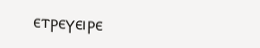ⲉⲧⲣⲉⲩⲉⲓⲣⲉ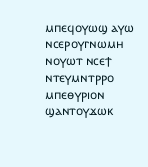ⲙⲡⲉϥⲟⲩⲱϣ ⲁⲩⲱ ⲛⲥⲉⲣⲟⲩⲅⲛⲱⲙⲏ ⲛⲟⲩⲱⲧ ⲛⲥⲉϯ ⲛⲧⲉⲩⲙⲛⲧⲣⲣⲟ ⲙⲡⲉⲑⲩⲣⲓⲟⲛ ϣⲁⲛⲧⲟⲩϫⲱⲕ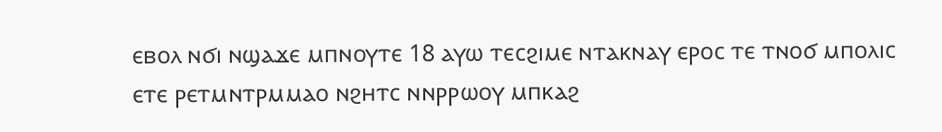ⲉⲃⲟⲗ ⲛϭⲓ ⲛϣⲁϫⲉ ⲙⲡⲛⲟⲩⲧⲉ 18 ⲁⲩⲱ ⲧⲉⲥϩⲓⲙⲉ ⲛⲧⲁⲕⲛⲁⲩ ⲉⲣⲟⲥ ⲧⲉ ⲧⲛⲟϭ ⲙⲡⲟⲗⲓⲥ ⲉⲧⲉ ⲣⲉⲧⲙⲛⲧⲣⲙⲙⲁⲟ ⲛϩⲏⲧⲥ ⲛⲛⲣⲣⲱⲟⲩ ⲙⲡⲕⲁϩ